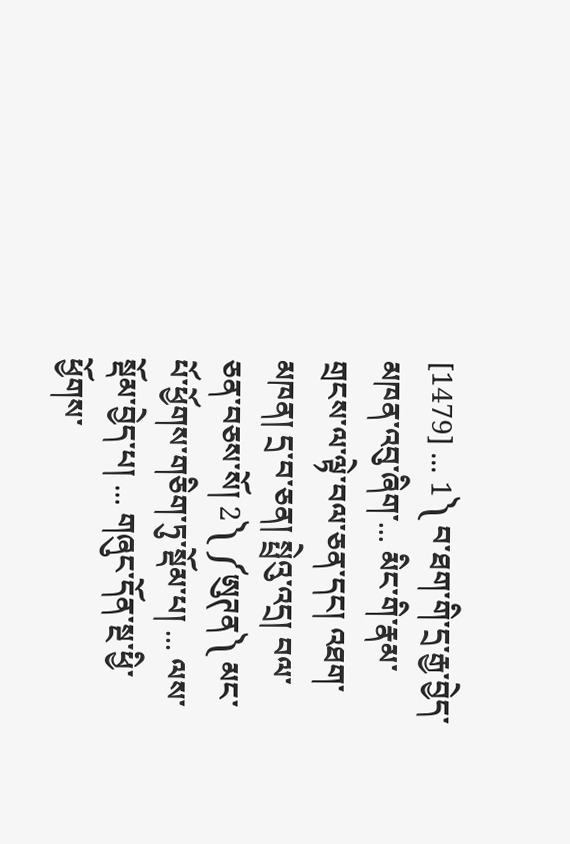[1479] ... 1༽ བ་ཐག་གི་དྲ་རྒྱ་བྱེད་མཁན་འབུ་ཞིག་... མིང་གི་རྣམ་གྲངས་ལ་ལྟེ་བལ་ཅན་དང། འཐག་མཁན། དྲ་བ་ཅན། སྤྲེའུ་འདྲ། བལ་ཅན་བཅས་སོ། 2༽ ༼ཨུཊན༽ མང་པོ་ཕྱོགས་གཅིག་ཏུ་སྡོམ་པ། ... ལས་སྡོམ་བྱེད་པ། ... གཞུང་དོན་སྔ་ཕྱི་ཕྱོགས་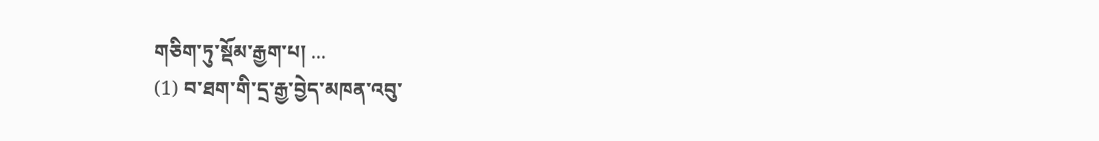གཅིག་ཏུ་སྡོམ་རྒྱག་པ། ...
(1) བ་ཐག་གི་དྲ་རྒྱ་བྱེད་མཁན་འབུ་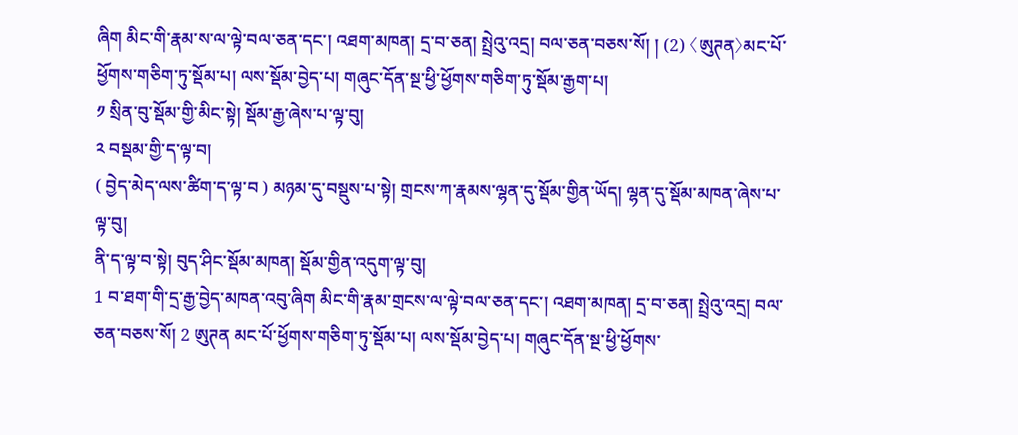ཞིག མིང་གི་རྣམ་ས་ལ་ལྟེ་བལ་ཅན་དང་། འཐག་མཁན། དྲ་བ་ཅན། སྤྲེའུ་འདྲ། བལ་ཅན་བཅས་སོ། ། (2) 〈ཨུཊན〉མང་པོ་ཕྱོགས་གཅིག་ཏུ་སྡོམ་པ། ལས་སྡོམ་བྱེད་པ། གཞུང་དོན་སྔ་ཕྱི་ཕྱོགས་གཅིག་ཏུ་སྡོམ་རྒྱག་པ།
༡ སྲིན་བུ་སྡོམ་གྱི་མིང་སྟེ། སྡོམ་རྒྱ་ཞེས་པ་ལྟ་བུ།
༢ བསྡམ་གྱི་ད་ལྟ་བ།
( བྱེད་མེད་ལས་ཚིག་ད་ལྟ་བ ) མཉམ་དུ་བསྡུས་པ་སྟེ། གྲངས་ཀ་རྣམས་ལྷན་དུ་སྡོམ་གྱིན་ཡོད། ལྷན་དུ་སྡོམ་མཁན་ཞེས་པ་ལྟ་བུ།
ནི་ད་ལྟ་བ་སྟེ། བུད་ཤིང་སྡོམ་མཁན། སྡོམ་གྱིན་འདུག་ལྟ་བུ།
1 བ་ཐག་གི་དྲ་རྒྱ་བྱེད་མཁན་འབུ་ཞིག མིང་གི་རྣམ་གྲངས་ལ་ལྟེ་བལ་ཅན་དང་། འཐག་མཁན། དྲ་བ་ཅན། སྤྲེའུ་འདྲ། བལ་ཅན་བཅས་སོ། 2 ཨུཊན མང་པོ་ཕྱོགས་གཅིག་ཏུ་སྡོམ་པ། ལས་སྡོམ་བྱེད་པ། གཞུང་དོན་སྔ་ཕྱི་ཕྱོགས་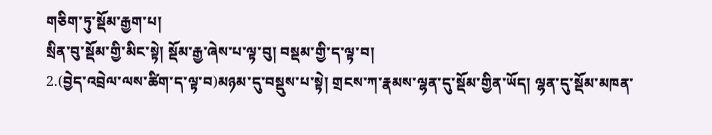གཅིག་ཏུ་སྡོམ་རྒྱག་པ།
སྲིན་བུ་སྡོམ་གྱི་མིང་སྟེ། སྡོམ་རྒྱ་ཞེས་པ་ལྟ་བུ། བསྡམ་གྱི་ད་ལྟ་བ།
2.(བྱེད་འབྲེལ་ལས་ཚིག་ད་ལྟ་བ)མཉམ་དུ་བསྡུས་པ་སྟེ། གྲངས་ཀ་རྣམས་ལྷན་དུ་སྡོམ་གྱིན་ཡོད། ལྷན་དུ་སྡོམ་མཁན་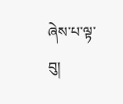ཞེས་པ་ལྟ་བུ།